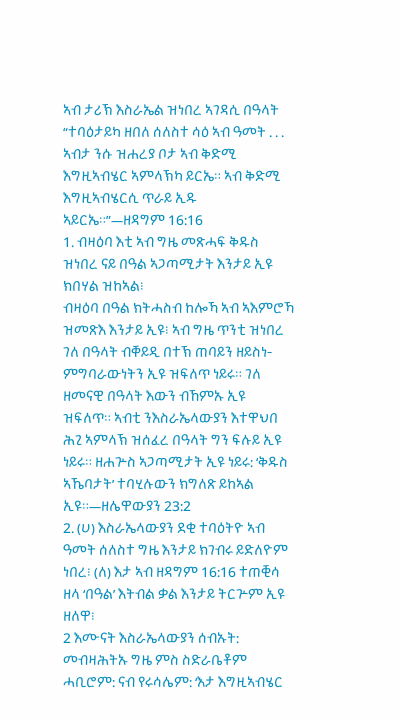ኣብ ታሪኽ እስራኤል ዝነበረ ኣገዳሲ በዓላት
“ተባዕታይካ ዘበለ ሰለስተ ሳዕ ኣብ ዓመት . . . ኣብታ ንሱ ዝሐረያ ቦታ ኣብ ቅድሚ እግዚኣብሄር ኣምላኽካ ይርኤ። ኣብ ቅድሚ እግዚኣብሄርሲ ጥራይ ኢዱ ኣይርኤ።”—ዘዳግም 16:16
1. ብዛዕባ እቲ ኣብ ግዜ መጽሓፍ ቅዱስ ዝነበረ ናይ በዓል ኣጋጣሚታት እንታይ ኢዩ ክበሃል ዝከኣል፧
ብዛዕባ በዓል ክትሓስብ ከሎኻ ኣብ ኣእምሮኻ ዝመጽእ እንታይ ኢዩ፧ ኣብ ግዜ ጥንቲ ዝነበረ ገለ በዓላት ብቐይዲ በተኽ ጠባይን ዘይስነ-ምግባራውነትን ኢዩ ዝፍለጥ ነይሩ። ገለ ዘመናዊ በዓላት እውን ብኸምኡ ኢዩ ዝፍለጥ። ኣብቲ ንእስራኤላውያን እተዋህበ ሕጊ ኣምላኽ ዝሰፈረ በዓላት ግን ፍሉይ ኢዩ ነይሩ። ዘሐጕስ ኣጋጣሚታት ኢዩ ነይሩ: ‘ቅዱስ ኣኼባታት’ ተባሂሉውን ክግለጽ ይከኣል ኢዩ።—ዘሌዋውያን 23:2
2. (ሀ) እስራኤላውያን ደቂ ተባዕትዮ ኣብ ዓመት ሰለስተ ግዜ እንታይ ክገብሩ ይድለዮም ነበረ፧ (ለ) እታ ኣብ ዘዳግም 16:16 ተጠቒሳ ዘላ ‘በዓል’ እትብል ቃል እንታይ ትርጕም ኢዩ ዘለዋ፧
2 እሙናት እስራኤላውያን ሰብኡት: መብዛሕትኡ ግዜ ምስ ስድራቤቶም ሓቢሮም: ናብ የሩሳሌም: ‘እታ እግዚኣብሄር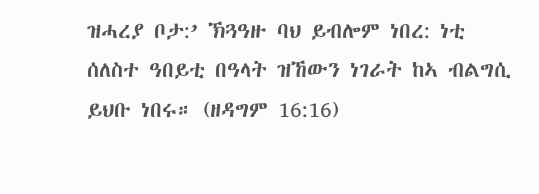ዝሓረያ ቦታ:’ ኽጓዓዙ ባህ ይብሎም ነበረ: ነቲ ሰለስተ ዓበይቲ በዓላት ዝኸውን ነገራት ከኣ ብልግሲ ይህቡ ነበሩ። (ዘዳግም 16:16)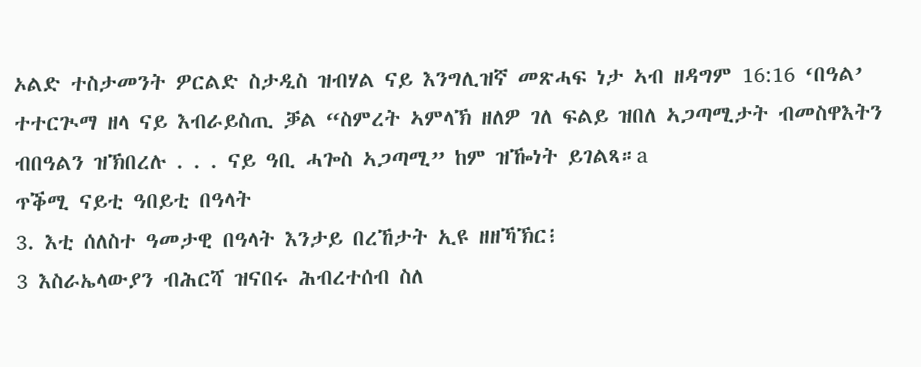ኦልድ ተስታመንት ዎርልድ ስታዲስ ዝብሃል ናይ እንግሊዝኛ መጽሓፍ ነታ ኣብ ዘዳግም 16:16 ‘በዓል’ ተተርጒማ ዘላ ናይ እብራይስጢ ቓል “ስምረት ኣምላኽ ዘለዎ ገለ ፍልይ ዝበለ ኣጋጣሚታት ብመስዋእትን ብበዓልን ዝኽበረሉ . . . ናይ ዓቢ ሓጐስ ኣጋጣሚ” ከም ዝዀነት ይገልጻ።a
ጥቕሚ ናይቲ ዓበይቲ በዓላት
3. እቲ ሰለስተ ዓመታዊ በዓላት እንታይ በረኸታት ኢዩ ዘዘኻኽር፧
3 እስራኤላውያን ብሕርሻ ዝናበሩ ሕብረተሰብ ስለ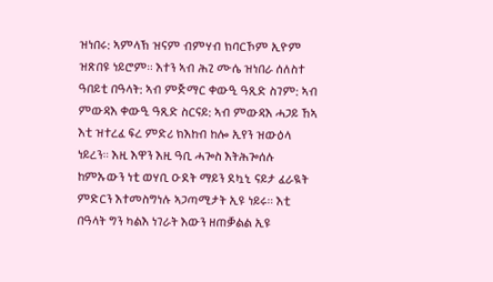ዝነበሩ: ኣምላኽ ዝናም ብምሃብ ክባርኾም ኢዮም ዝጽበዩ ነይሮም። እተን ኣብ ሕጊ ሙሴ ዝነበራ ሰለስተ ዓበይቲ በዓላት: ኣብ ምጅማር ቀውዒ ዓጺድ ስገም: ኣብ ምውዳእ ቀውዒ ዓጺድ ስርናይ: ኣብ ምውዳእ ሓጋይ ኸኣ እቲ ዝተረፈ ፍረ ምድሪ ክእከብ ከሎ ኢየን ዝውዕላ ነይረን። እዚ እዋን እዚ ዓቢ ሓጐስ እትሕጐሰሉ ከምኡውን ነቲ ወሃቢ ዑደት ማይን ደኳኒ ናይታ ፈራዪት ምድርን እተመስግነሉ ኣጋጣሚታት ኢዩ ነይሩ። እቲ በዓላት ግን ካልእ ነገራት እውን ዘጠቓልል ኢዩ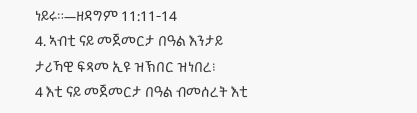ነይሩ።—ዘዳግም 11:11-14
4. ኣብቲ ናይ መጀመርታ በዓል እንታይ ታሪኻዊ ፍጻመ ኢዩ ዝኽበር ዝነበረ፧
4 እቲ ናይ መጀመርታ በዓል ብመሰረት እቲ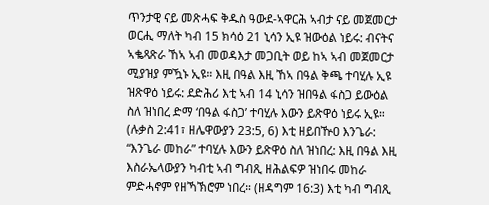ጥንታዊ ናይ መጽሓፍ ቅዱስ ዓውደ-ኣዋርሕ ኣብታ ናይ መጀመርታ ወርሒ ማለት ካብ 15 ክሳዕ 21 ኒሳን ኢዩ ዝውዕል ነይሩ: ብናትና ኣቈጻጽራ ኸኣ ኣብ መወዳእታ መጋቢት ወይ ከኣ ኣብ መጀመርታ ሚያዝያ ምዃኑ ኢዩ። እዚ በዓል እዚ ኸኣ በዓል ቅጫ ተባሂሉ ኢዩ ዝጽዋዕ ነይሩ: ደድሕሪ እቲ ኣብ 14 ኒሳን ዝበዓል ፋስጋ ይውዕል ስለ ዝነበረ ድማ ‘በዓል ፋስጋ’ ተባሂሉ እውን ይጽዋዕ ነይሩ ኢዩ። (ሉቃስ 2:41፣ ዘሌዋውያን 23:5, 6) እቲ ዘይበዅዐ እንጌራ: “እንጌራ መከራ” ተባሂሉ እውን ይጽዋዕ ስለ ዝነበረ: እዚ በዓል እዚ እስራኤላውያን ካብቲ ኣብ ግብጺ ዘሕልፍዎ ዝነበሩ መከራ ምድሓኖም የዘኻኽሮም ነበረ። (ዘዳግም 16:3) እቲ ካብ ግብጺ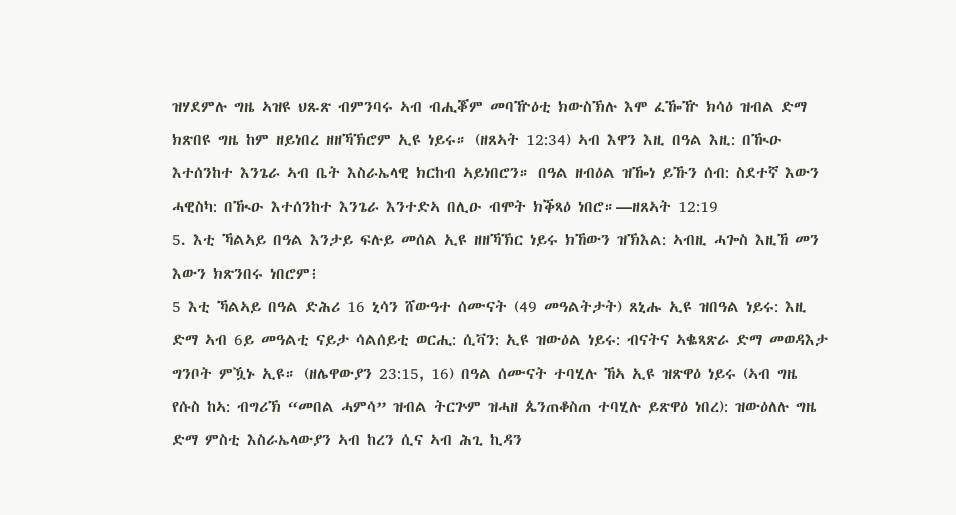ዝሃደምሉ ግዜ ኣዝዩ ህጹጽ ብምንባሩ ኣብ ብሒቖም መባዅዕቲ ክውስኽሉ እሞ ፈዀዅ ክሳዕ ዝብል ድማ ክጽበዩ ግዜ ከም ዘይነበረ ዘዘኻኽሮም ኢዩ ነይሩ። (ዘጸኣት 12:34) ኣብ እዋን እዚ በዓል እዚ: በዂዑ እተሰንከተ እንጌራ ኣብ ቤት እስራኤላዊ ክርከብ ኣይነበሮን። በዓል ዘብዕል ዝዀነ ይኹን ሰብ: ስደተኛ እውን ሓዊስካ: በዂዑ እተሰንከተ እንጌራ እንተድኣ በሊዑ ብሞት ክቕጻዕ ነበሮ።—ዘጸኣት 12:19
5. እቲ ኻልኣይ በዓል እንታይ ፍሉይ መሰል ኢዩ ዘዘኻኽር ነይሩ ክኸውን ዝኽእል: ኣብዚ ሓጐስ እዚኸ መን እውን ክጽንበሩ ነበሮም፧
5 እቲ ኻልኣይ በዓል ድሕሪ 16 ኒሳን ሸውዓተ ሰሙናት (49 መዓልትታት) ጸኒሑ ኢዩ ዝበዓል ነይሩ: እዚ ድማ ኣብ 6ይ መዓልቲ ናይታ ሳልሰይቲ ወርሒ: ሲቫን: ኢዩ ዝውዕል ነይሩ: ብናትና ኣቈጻጽራ ድማ መወዳእታ ግንቦት ምዃኑ ኢዩ። (ዘሌዋውያን 23:15, 16) በዓል ሰሙናት ተባሂሉ ኸኣ ኢዩ ዝጽዋዕ ነይሩ (ኣብ ግዜ የሱስ ከኣ: ብግሪኽ “መበል ሓምሳ” ዝብል ትርጕም ዝሓዘ ጴንጠቆስጠ ተባሂሉ ይጽዋዕ ነበረ): ዝውዕለሉ ግዜ ድማ ምስቲ እስራኤላውያን ኣብ ከረን ሲና ኣብ ሕጊ ኪዳን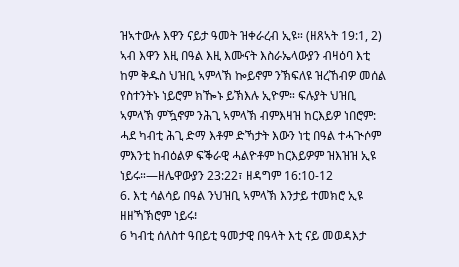ዝኣተውሉ እዋን ናይታ ዓመት ዝቀራረብ ኢዩ። (ዘጸኣት 19:1, 2) ኣብ እዋን እዚ በዓል እዚ እሙናት እስራኤላውያን ብዛዕባ እቲ ከም ቅዱስ ህዝቢ ኣምላኽ ኰይኖም ንኽፍለዩ ዝረኸብዎ መሰል የስተንትኑ ነይሮም ክዀኑ ይኽእሉ ኢዮም። ፍሉያት ህዝቢ ኣምላኽ ምዃኖም ንሕጊ ኣምላኽ ብምእዛዝ ከርእይዎ ነበሮም: ሓደ ካብቲ ሕጊ ድማ እቶም ድኻታት እውን ነቲ በዓል ተሓጒሶም ምእንቲ ከብዕልዎ ፍቕራዊ ሓልዮቶም ከርእይዎም ዝእዝዝ ኢዩ ነይሩ።—ዘሌዋውያን 23:22፣ ዘዳግም 16:10-12
6. እቲ ሳልሳይ በዓል ንህዝቢ ኣምላኽ እንታይ ተመክሮ ኢዩ ዘዘኻኽሮም ነይሩ፧
6 ካብቲ ሰለስተ ዓበይቲ ዓመታዊ በዓላት እቲ ናይ መወዳእታ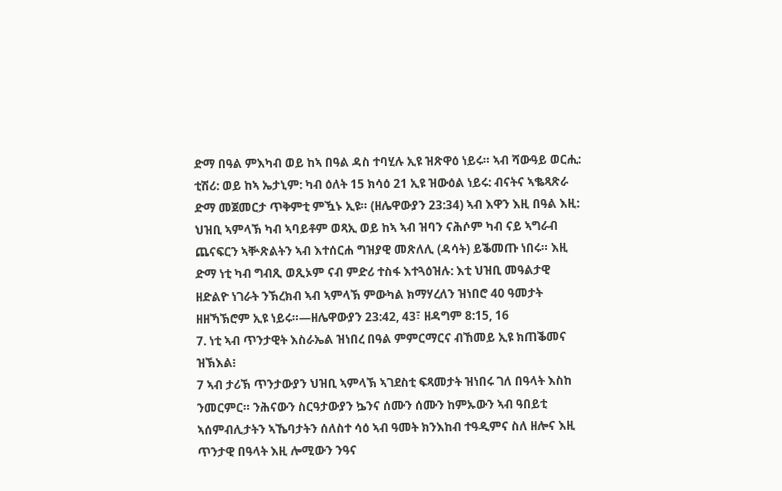ድማ በዓል ምእካብ ወይ ከኣ በዓል ዳስ ተባሂሉ ኢዩ ዝጽዋዕ ነይሩ። ኣብ ሻውዓይ ወርሒ: ቲሽሪ: ወይ ከኣ ኤታኒም: ካብ ዕለት 15 ክሳዕ 21 ኢዩ ዝውዕል ነይሩ: ብናትና ኣቈጻጽራ ድማ መጀመርታ ጥቅምቲ ምዃኑ ኢዩ። (ዘሌዋውያን 23:34) ኣብ እዋን እዚ በዓል እዚ: ህዝቢ ኣምላኽ ካብ ኣባይቶም ወጻኢ ወይ ከኣ ኣብ ዝባን ናሕሶም ካብ ናይ ኣግራብ ጨናፍርን ኣቝጽልትን ኣብ እተሰርሐ ግዝያዊ መጽለሊ (ዳሳት) ይቕመጡ ነበሩ። እዚ ድማ ነቲ ካብ ግብጺ ወጺኦም ናብ ምድሪ ተስፋ እተጓዕዝሉ: እቲ ህዝቢ መዓልታዊ ዘድልዮ ነገራት ንኽረክብ ኣብ ኣምላኽ ምውካል ክማሃረለን ዝነበሮ 40 ዓመታት ዘዘኻኽሮም ኢዩ ነይሩ።—ዘሌዋውያን 23:42, 43፣ ዘዳግም 8:15, 16
7. ነቲ ኣብ ጥንታዊት እስራኤል ዝነበረ በዓል ምምርማርና ብኸመይ ኢዩ ክጠቕመና ዝኽእል፧
7 ኣብ ታሪኽ ጥንታውያን ህዝቢ ኣምላኽ ኣገደስቲ ፍጻመታት ዝነበሩ ገለ በዓላት እስከ ንመርምር። ንሕናውን ስርዓታውያን ኴንና ሰሙን ሰሙን ከምኡውን ኣብ ዓበይቲ ኣሰምብሊታትን ኣኼባታትን ሰለስተ ሳዕ ኣብ ዓመት ክንእከብ ተዓዲምና ስለ ዘሎና እዚ ጥንታዊ በዓላት እዚ ሎሚውን ንዓና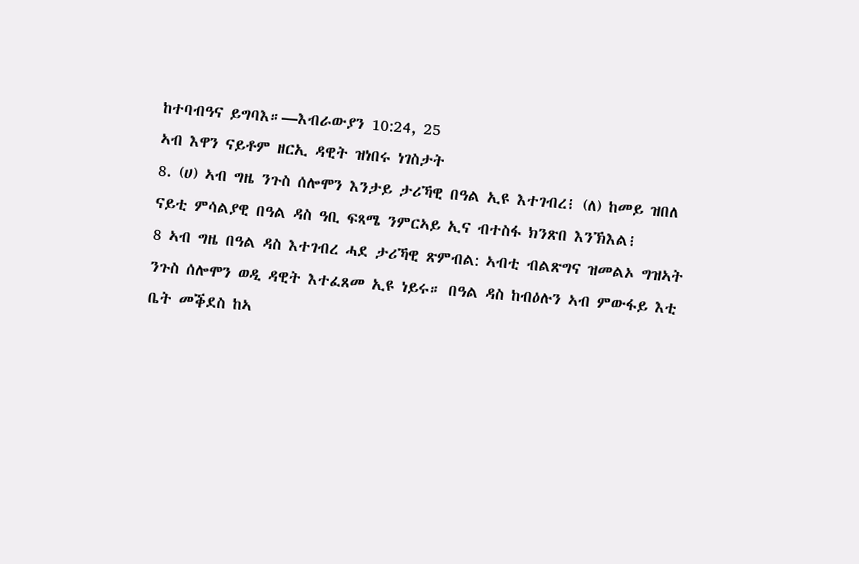ከተባብዓና ይግባእ።—እብራውያን 10:24, 25
ኣብ እዋን ናይቶም ዘርኢ ዳዊት ዝነበሩ ነገስታት
8. (ሀ) ኣብ ግዜ ንጉስ ሰሎሞን እንታይ ታሪኻዊ በዓል ኢዩ እተገብረ፧ (ለ) ከመይ ዝበለ ናይቲ ምሳልያዊ በዓል ዳስ ዓቢ ፍጻሜ ንምርኣይ ኢና ብተስፋ ክንጽበ እንኽእል፧
8 ኣብ ግዜ በዓል ዳስ እተገብረ ሓደ ታሪኻዊ ጽምብል: ኣብቲ ብልጽግና ዝመልኦ ግዝኣት ንጉስ ሰሎሞን ወዲ ዳዊት እተፈጸመ ኢዩ ነይሩ። በዓል ዳስ ከብዕሉን ኣብ ምውፋይ እቲ ቤት መቕደስ ከኣ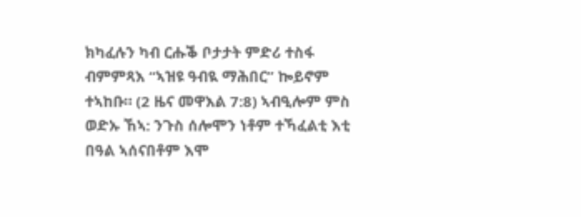ክካፈሉን ካብ ርሑቕ ቦታታት ምድሪ ተስፋ ብምምጻእ “ኣዝዩ ዓብዪ ማሕበር” ኰይኖም ተኣከቡ። (2 ዜና መዋእል 7:8) ኣብዒሎም ምስ ወድኡ ኸኣ: ንጉስ ሰሎሞን ነቶም ተኻፈልቲ እቲ በዓል ኣሰናበቶም እሞ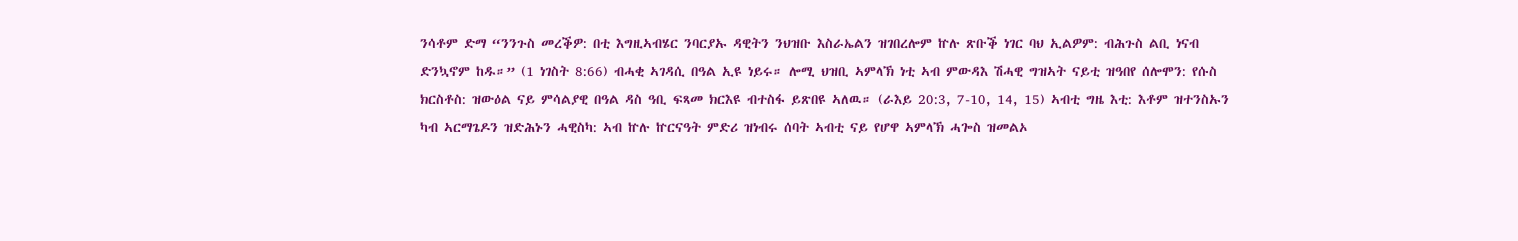ንሳቶም ድማ “ንንጉስ መረቕዎ: በቲ እግዚኣብሄር ንባርያኡ ዳዊትን ንህዝቡ እስራኤልን ዝገበረሎም ኵሉ ጽቡቕ ነገር ባህ ኢልዎም: ብሕጉስ ልቢ ነናብ ድንኳኖም ከዱ።” (1 ነገስት 8:66) ብሓቂ ኣገዳሲ በዓል ኢዩ ነይሩ። ሎሚ ህዝቢ ኣምላኽ ነቲ ኣብ ምውዳእ ሽሓዊ ግዝኣት ናይቲ ዝዓበየ ሰሎሞን: የሱስ ክርስቶስ: ዝውዕል ናይ ምሳልያዊ በዓል ዳስ ዓቢ ፍጻመ ክርእዩ ብተስፋ ይጽበዩ ኣለዉ። (ራእይ 20:3, 7-10, 14, 15) ኣብቲ ግዜ እቲ: እቶም ዝተንስኡን ካብ ኣርማጌዶን ዝድሕኑን ሓዊስካ: ኣብ ኵሉ ኵርናዓት ምድሪ ዝነብሩ ሰባት ኣብቲ ናይ የሆዋ ኣምላኽ ሓጐስ ዝመልኦ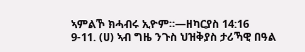ኣምልኾ ክሓብሩ ኢዮም።—ዘካርያስ 14:16
9-11. (ሀ) ኣብ ግዜ ንጉስ ህዝቅያስ ታሪኻዊ በዓል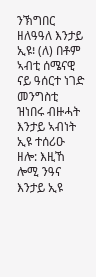ንኽግበር ዘለዓዓለ እንታይ ኢዩ፧ (ለ) በቶም ኣብቲ ሰሜናዊ ናይ ዓሰርተ ነገድ መንግስቲ ዝነበሩ ብዙሓት እንታይ ኣብነት ኢዩ ተሰሪዑ ዘሎ: እዚኸ ሎሚ ንዓና እንታይ ኢዩ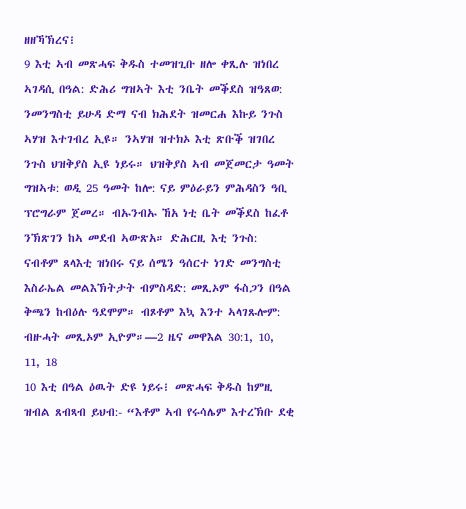ዘዘኻኽረና፧
9 እቲ ኣብ መጽሓፍ ቅዱስ ተመዝጊቡ ዘሎ ቀጺሉ ዝነበረ ኣገዳሲ በዓል: ድሕሪ ግዝኣት እቲ ንቤት መቕደስ ዝዓጸወ: ንመንግስቲ ይሁዳ ድማ ናብ ክሕደት ዝመርሐ እኩይ ንጉስ ኣሃዝ እተገብረ ኢዩ። ንኣሃዝ ዝተክኦ እቲ ጽቡቕ ዝገበረ ንጉስ ህዝቅያስ ኢዩ ነይሩ። ህዝቅያስ ኣብ መጀመርታ ዓመት ግዝኣቱ: ወዲ 25 ዓመት ከሎ: ናይ ምዕራይን ምሕዳስን ዓቢ ፕሮግራም ጀመረ። ብኡንብኡ ኸአ ነቲ ቤት መቕደስ ከፈቶ ንኽጽገን ከኣ መደብ ኣውጽአ። ድሕርዚ እቲ ንጉስ: ናብቶም ጸላእቲ ዝነበሩ ናይ ሰሜን ዓሰርተ ነገድ መንግስቲ እስራኤል መልእኽትታት ብምስዳድ: መጺኦም ፋስጋን በዓል ቅጫን ከብዕሉ ዓደሞም። ብጾቶም እኳ እንተ ኣላገጹሎም: ብዙሓት መጺኦም ኢዮም።—2 ዜና መዋእል 30:1, 10, 11, 18
10 እቲ በዓል ዕዉት ድዩ ነይሩ፧ መጽሓፍ ቅዱስ ከምዚ ዝብል ጸብጻብ ይህብ:- “እቶም ኣብ የሩሳሌም እተረኽቡ ደቂ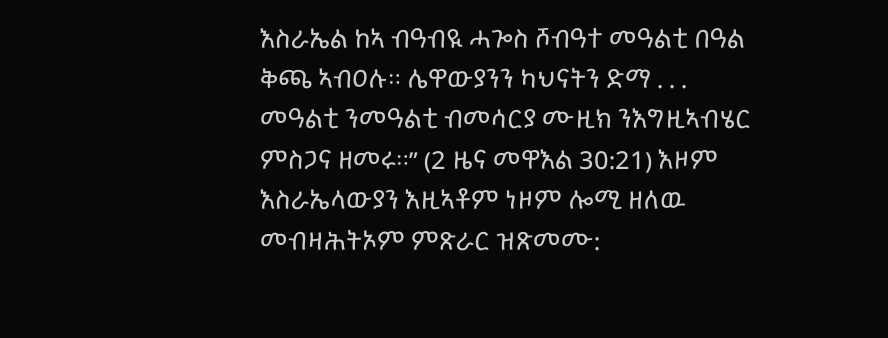እስራኤል ከኣ ብዓብዪ ሓጐስ ሾብዓተ መዓልቲ በዓል ቅጫ ኣብዐሉ። ሌዋውያንን ካህናትን ድማ . . . መዓልቲ ንመዓልቲ ብመሳርያ ሙዚክ ንእግዚኣብሄር ምስጋና ዘመሩ።” (2 ዜና መዋእል 30:21) እዞም እስራኤላውያን እዚኣቶም ነዞም ሎሚ ዘለዉ መብዛሕትኦም ምጽራር ዝጽመሙ: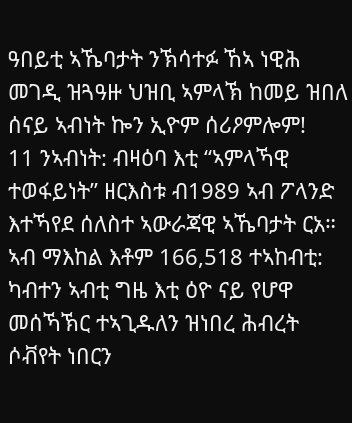ዓበይቲ ኣኼባታት ንኽሳተፉ ኸኣ ነዊሕ መገዲ ዝጓዓዙ ህዝቢ ኣምላኽ ከመይ ዝበለ ሰናይ ኣብነት ኰን ኢዮም ሰሪዖምሎም!
11 ንኣብነት: ብዛዕባ እቲ “ኣምላኻዊ ተወፋይነት” ዘርእስቱ ብ1989 ኣብ ፖላንድ እተኻየደ ሰለስተ ኣውራጃዊ ኣኼባታት ርአ። ኣብ ማእከል እቶም 166,518 ተኣከብቲ: ካብተን ኣብቲ ግዜ እቲ ዕዮ ናይ የሆዋ መሰኻኽር ተኣጊዱለን ዝነበረ ሕብረት ሶቭየት ነበርን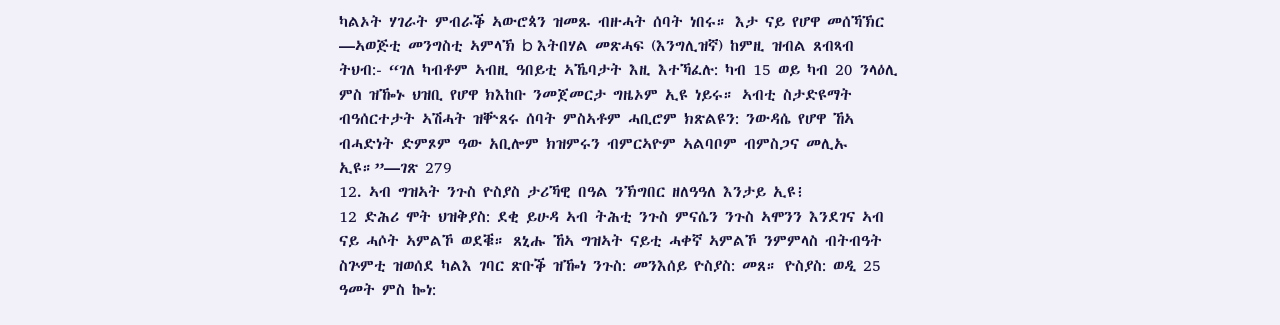ካልኦት ሃገራት ምብራቕ ኣውሮጳን ዝመጹ ብዙሓት ሰባት ነበሩ። እታ ናይ የሆዋ መሰኻኽር —ኣወጅቲ መንግስቲ ኣምላኽ b እትበሃል መጽሓፍ (እንግሊዝኛ) ከምዚ ዝብል ጸብጻብ ትህብ:- “ገለ ካብቶም ኣብዚ ዓበይቲ ኣኼባታት እዚ እተኻፈሉ: ካብ 15 ወይ ካብ 20 ንላዕሊ ምስ ዝዀኑ ህዝቢ የሆዋ ክእከቡ ንመጀመርታ ግዜኦም ኢዩ ነይሩ። ኣብቲ ስታድዩማት ብዓሰርተታት ኣሽሓት ዝቝጸሩ ሰባት ምስኣቶም ሓቢሮም ክጽልዩን: ንውዳሴ የሆዋ ኸኣ ብሓድነት ድምጾም ዓው አቢሎም ክዝምሩን ብምርኣዮም ኣልባቦም ብምስጋና መሊኡ ኢዩ።”—ገጽ 279
12. ኣብ ግዝኣት ንጉስ ዮስያስ ታሪኻዊ በዓል ንኽግበር ዘለዓዓለ እንታይ ኢዩ፧
12 ድሕሪ ሞት ህዝቅያስ: ደቂ ይሁዳ ኣብ ትሕቲ ንጉስ ምናሴን ንጉስ ኣሞንን እንደገና ኣብ ናይ ሓሶት ኣምልኾ ወደቑ። ጸኒሑ ኸኣ ግዝኣት ናይቲ ሓቀኛ ኣምልኾ ንምምላስ ብትብዓት ስጕምቲ ዝወሰደ ካልእ ገባር ጽቡቕ ዝዀነ ንጉስ: መንእሰይ ዮስያስ: መጸ። ዮስያስ: ወዲ 25 ዓመት ምስ ኰነ: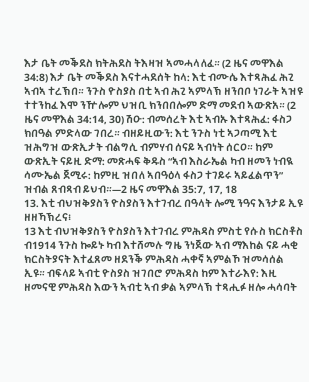እታ ቤት መቕደስ ክትሕደስ ትእዛዝ ኣመሓላለፈ። (2 ዜና መዋእል 34:8) እታ ቤት መቕደስ እናተሓደሰት ከላ: እቲ ብሙሴ እተጻሕፈ ሕጊ ኣብኣ ተረኽበ። ንጉስ ዮስያስ በቲ ኣብ ሕጊ ኣምላኽ ዘንበቦ ነገራት ኣዝዩ ተተንከፈ እሞ ንዅሎም ህዝቢ ክንበበሎም ድማ መደብ ኣውጽአ። (2 ዜና መዋእል 34:14, 30) ሽዑ: ብመሰረት እቲ ኣብኡ እተጻሕፈ: ፋስጋ ክበዓል ምድላው ገበረ። ብዘይዚውን: እቲ ንጉስ ነቲ ኣጋጣሚ እቲ ዝሕግዝ ውጽኢታት ብልግሲ ብምሃብ ሰናይ ኣብነት ሰርዐ። ከም ውጽኢት ናይዚ ድማ: መጽሓፍ ቅዱስ “ኣብ እስራኤል ካብ ዘመን ነብዪ ሳሙኤል ጀሚሩ: ከምዚ ዝበለ ኣበዓዕላ ፋስጋ ተገይሩ ኣይፈልጥን” ዝብል ጸብጻብ ይህብ።—2 ዜና መዋእል 35:7, 17, 18
13. እቲ ብህዝቅያስን ዮስያስን እተገብረ በዓላት ሎሚ ንዓና እንታይ ኢዩ ዘዘኻኽረና፧
13 እቲ ብህዝቅያስን ዮስያስን እተገብረ ምሕዳስ ምስቲ የሱስ ክርስቶስ ብ1914 ንጉስ ኰይኑ ካብ እተሸመሉ ግዜ ንነጀው ኣብ ማእከል ናይ ሓቂ ክርስትያናት እተፈጸመ ዘደንቕ ምሕዳስ ሓቀኛ ኣምልኾ ዝመሳሰል ኢዩ። ብፍላይ ኣብቲ ዮስያስ ዝገበሮ ምሕዳስ ከም እተራእየ: እዚ ዘመናዊ ምሕዳስ እውን ኣብቲ ኣብ ቃል ኣምላኽ ተጻሒፉ ዘሎ ሓሳባት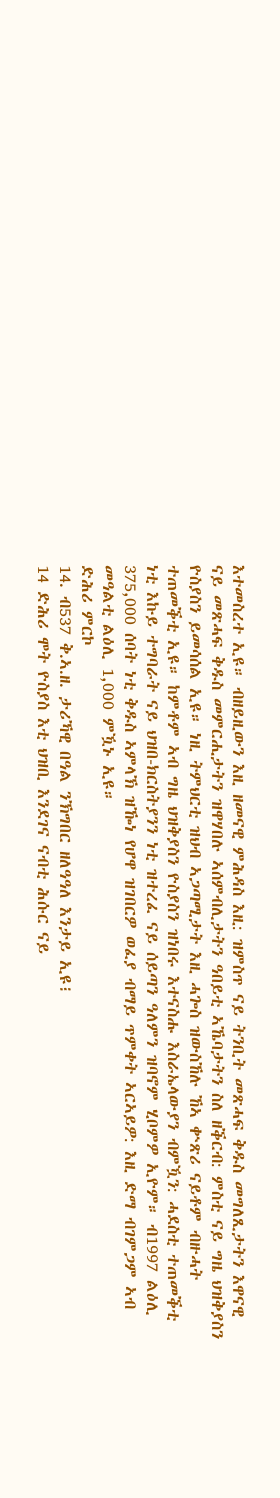እተመስረተ ኢዩ። ብዘይዚውን እዚ ዘመናዊ ምሕዳስ እዚ: ዝምስጥ ናይ ትንቢት መጽሓፍ ቅዱስ መግለጺታትን እዋናዊ ናይ መጽሓፍ ቅዱስ መምርሒታትን ዝዋሃበሉ ኣሰምብሊታትን ዓበይቲ ኣኼባታትን ስለ ዘቕርብ: ምስቲ ናይ ግዜ ህዝቅያስን ዮስያስን ይመሳሰል ኢዩ። ነዚ ትምህርቲ ዝህብ ኣጋጣሚታት እዚ ሓጐስ ዝውስኸሉ ኸኣ ቍጽሪ ናይቶም ብዙሓት ተጠመቕቲ ኢዩ። ከምቶም ኣብ ግዜ ህዝቅያስን ዮስያስን ዝነበሩ እተናስሑ እስራኤላውያን ብምዃን: ሓደስቲ ተጠመቕቲ ነቲ እኩይ ተግባራት ናይ ህዝበ-ክርስትያንን ነቲ ዝተረፈ ናይ ሰይጣን ዓለምን ዝባኖም ሂቦምዎ ኢዮም። ብ1997 ልዕሊ 375,000 ሰባት ነቲ ቅዱስ ኣምላኽ ዝዀነ የሆዋ ዝገበርዎ ወፈያ ብማይ ጥምቀት ኣርኣይዎ: እዚ ድማ ብገምጋም ኣብ መዓልቲ ልዕሊ 1,000 ምዃኑ ኢዩ።
ድሕሪ ምርኮ
14. ብ537 ቅ.ኣ.ዘ. ታሪኻዊ በዓል ንኽግበር ዘለዓዓለ እንታይ ኢዩ፧
14 ድሕሪ ሞት ዮስያስ እቲ ህዝቢ እንደገና ናብቲ ሕሱር ናይ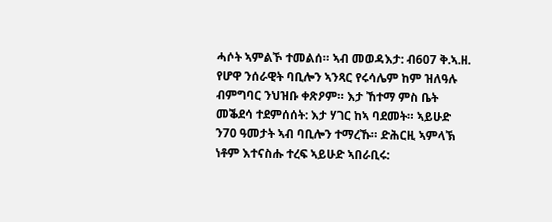ሓሶት ኣምልኾ ተመልሰ። ኣብ መወዳእታ: ብ607 ቅ.ኣ.ዘ. የሆዋ ንሰራዊት ባቢሎን ኣንጻር የሩሳሌም ከም ዝለዓሉ ብምግባር ንህዝቡ ቀጽዖም። እታ ኸተማ ምስ ቤት መቕደሳ ተደምሰሰት: እታ ሃገር ከኣ ባደመት። ኣይሁድ ን70 ዓመታት ኣብ ባቢሎን ተማረኹ። ድሕርዚ ኣምላኽ ነቶም እተናስሑ ተረፍ ኣይሁድ ኣበራቢሩ: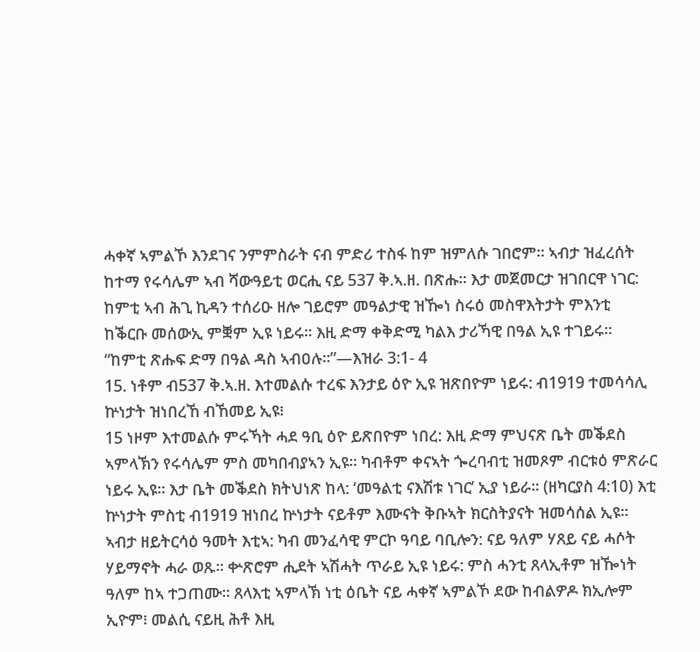ሓቀኛ ኣምልኾ እንደገና ንምምስራት ናብ ምድሪ ተስፋ ከም ዝምለሱ ገበሮም። ኣብታ ዝፈረሰት ከተማ የሩሳሌም ኣብ ሻውዓይቲ ወርሒ ናይ 537 ቅ.ኣ.ዘ. በጽሑ። እታ መጀመርታ ዝገበርዋ ነገር: ከምቲ ኣብ ሕጊ ኪዳን ተሰሪዑ ዘሎ ገይሮም መዓልታዊ ዝዀነ ስሩዕ መስዋእትታት ምእንቲ ከቕርቡ መሰውኢ ምቛም ኢዩ ነይሩ። እዚ ድማ ቀቅድሚ ካልእ ታሪኻዊ በዓል ኢዩ ተገይሩ። “ከምቲ ጽሑፍ ድማ በዓል ዳስ ኣብዐሉ።”—እዝራ 3:1- 4
15. ነቶም ብ537 ቅ.ኣ.ዘ. እተመልሱ ተረፍ እንታይ ዕዮ ኢዩ ዝጽበዮም ነይሩ: ብ1919 ተመሳሳሊ ኵነታት ዝነበረኸ ብኸመይ ኢዩ፧
15 ነዞም እተመልሱ ምሩኻት ሓደ ዓቢ ዕዮ ይጽበዮም ነበረ: እዚ ድማ ምህናጽ ቤት መቕደስ ኣምላኽን የሩሳሌም ምስ መካበብያኣን ኢዩ። ካብቶም ቀናኣት ጐረባብቲ ዝመጾም ብርቱዕ ምጽራር ነይሩ ኢዩ። እታ ቤት መቕደስ ክትህነጽ ከላ: ‘መዓልቲ ናእሽቱ ነገር’ ኢያ ነይራ። (ዘካርያስ 4:10) እቲ ኵነታት ምስቲ ብ1919 ዝነበረ ኵነታት ናይቶም እሙናት ቅቡኣት ክርስትያናት ዝመሳሰል ኢዩ። ኣብታ ዘይትርሳዕ ዓመት እቲኣ: ካብ መንፈሳዊ ምርኮ ዓባይ ባቢሎን: ናይ ዓለም ሃጸይ ናይ ሓሶት ሃይማኖት ሓራ ወጹ። ቍጽሮም ሒደት ኣሽሓት ጥራይ ኢዩ ነይሩ: ምስ ሓንቲ ጸላኢቶም ዝዀነት ዓለም ከኣ ተጋጠሙ። ጸላእቲ ኣምላኽ ነቲ ዕቤት ናይ ሓቀኛ ኣምልኾ ደው ከብልዎዶ ክኢሎም ኢዮም፧ መልሲ ናይዚ ሕቶ እዚ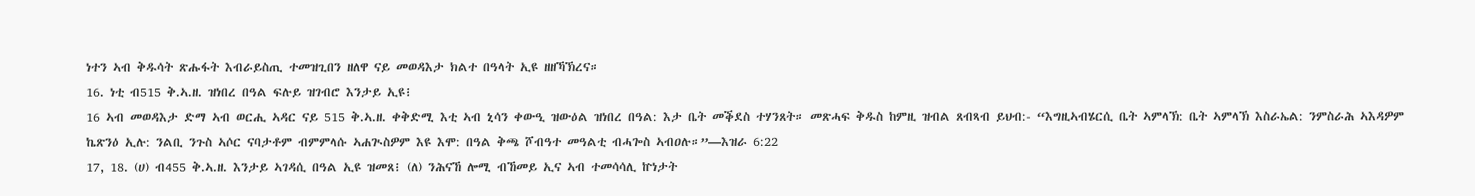ነተን ኣብ ቅዱሳት ጽሑፋት እብራይስጢ ተመዝጊበን ዘለዋ ናይ መወዳእታ ክልተ በዓላት ኢዩ ዘዘኻኽረና።
16. ነቲ ብ515 ቅ.ኣ.ዘ. ዝነበረ በዓል ፍሉይ ዝገብሮ እንታይ ኢዩ፧
16 ኣብ መወዳእታ ድማ ኣብ ወርሒ ኣዳር ናይ 515 ቅ.ኣ.ዘ. ቀቅድሚ እቲ ኣብ ኒሳን ቀውዒ ዝውዕል ዝነበረ በዓል: እታ ቤት መቕደስ ተሃንጸት። መጽሓፍ ቅዱስ ከምዚ ዝብል ጸብጻብ ይህብ:- “እግዚኣብሄርሲ ቤት ኣምላኽ: ቤት ኣምላኽ እስራኤል: ንምስራሕ ኣእዳዎም ኬጽንዕ ኢሉ: ንልቢ ንጉስ ኣሶር ናባታቶም ብምምላሱ ኣሐጒስዎም እዩ እሞ: በዓል ቅጫ ሾብዓተ መዓልቲ ብሓጐስ ኣብዐሉ።”—እዝራ 6:22
17, 18. (ሀ) ብ455 ቅ.ኣ.ዘ. እንታይ ኣገዳሲ በዓል ኢዩ ዝመጸ፧ (ለ) ንሕናኸ ሎሚ ብኸመይ ኢና ኣብ ተመሳሳሊ ኵነታት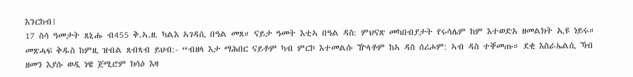እንርከብ፧
17 ስሳ ዓመታት ጸኒሑ ብ455 ቅ.ኣ.ዘ. ካልእ ኣገዳሲ በዓል መጸ። ናይታ ዓመት እቲኣ በዓል ዳስ: ምህናጽ መካበብያታት የሩሳሌም ከም እተወድአ ዘመልክት ኢዩ ነይሩ። መጽሓፍ ቅዱስ ከምዚ ዝብል ጸብጻብ ይህብ:- “ብዘላ እታ ማሕበር ናይቶም ካብ ምርኮ እተመልሱ ዅላቶም ከኣ ዳስ ሰሪሖም: ኣብ ዳስ ተቐመጡ። ደቂ እስራኤልሲ ኻብ ዘመን እያሱ ወዲ ነዌ ጀሚሮም ክሳዕ እዛ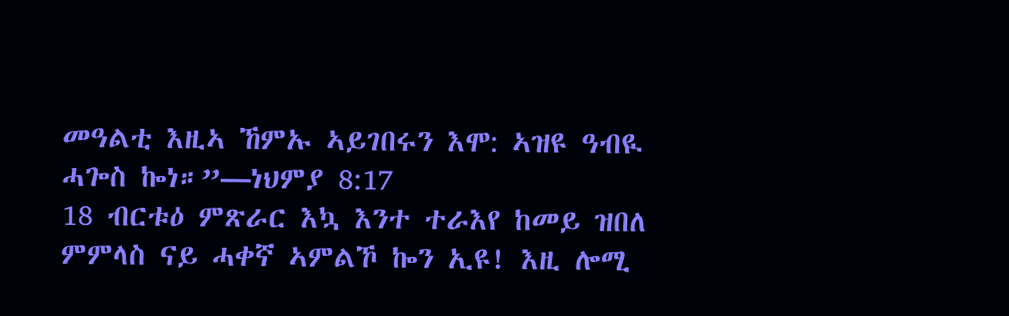መዓልቲ እዚኣ ኸምኡ ኣይገበሩን እሞ: ኣዝዩ ዓብዪ ሓጐስ ኰነ።”—ነህምያ 8:17
18 ብርቱዕ ምጽራር እኳ እንተ ተራእየ ከመይ ዝበለ ምምላስ ናይ ሓቀኛ ኣምልኾ ኰን ኢዩ! እዚ ሎሚ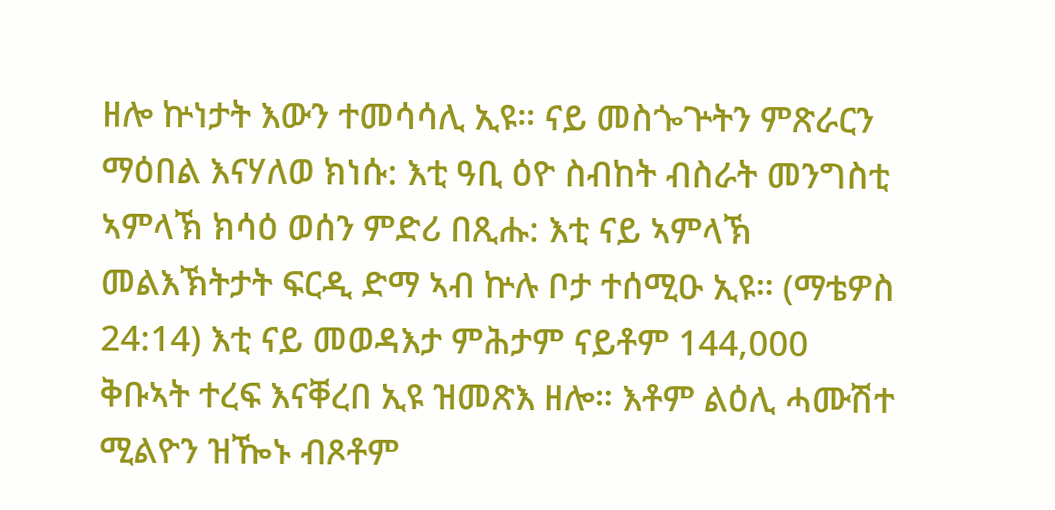ዘሎ ኵነታት እውን ተመሳሳሊ ኢዩ። ናይ መስጐጕትን ምጽራርን ማዕበል እናሃለወ ክነሱ: እቲ ዓቢ ዕዮ ስብከት ብስራት መንግስቲ ኣምላኽ ክሳዕ ወሰን ምድሪ በጺሑ: እቲ ናይ ኣምላኽ መልእኽትታት ፍርዲ ድማ ኣብ ኵሉ ቦታ ተሰሚዑ ኢዩ። (ማቴዎስ 24:14) እቲ ናይ መወዳእታ ምሕታም ናይቶም 144,000 ቅቡኣት ተረፍ እናቐረበ ኢዩ ዝመጽእ ዘሎ። እቶም ልዕሊ ሓሙሽተ ሚልዮን ዝዀኑ ብጾቶም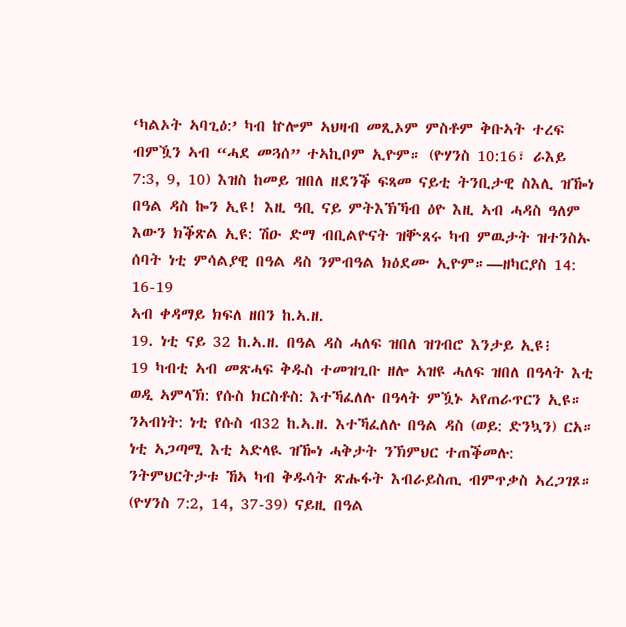‘ካልኦት ኣባጊዕ:’ ካብ ኵሎም ኣህዛብ መጺኦም ምስቶም ቅቡኣት ተረፍ ብምዃን ኣብ “ሓደ መጓሰ” ተኣኪቦም ኢዮም። (ዮሃንስ 10:16፣ ራእይ 7:3, 9, 10) እዝስ ከመይ ዝበለ ዘደንቕ ፍጻመ ናይቲ ትንቢታዊ ስእሊ ዝዀነ በዓል ዳስ ኰን ኢዩ! እዚ ዓቢ ናይ ምትእኽኻብ ዕዮ እዚ ኣብ ሓዳስ ዓለም እውን ክቕጽል ኢዩ: ሽዑ ድማ ብቢልዮናት ዝቝጸሩ ካብ ምዉታት ዝተንስኡ ሰባት ነቲ ምሳልያዊ በዓል ዳስ ንምብዓል ክዕደሙ ኢዮም።—ዘካርያስ 14: 16-19
ኣብ ቀዳማይ ክፍለ ዘበን ከ.ኣ.ዘ.
19. ነቲ ናይ 32 ከ.ኣ.ዘ. በዓል ዳስ ሓለፍ ዝበለ ዝገብሮ እንታይ ኢዩ፧
19 ካብቲ ኣብ መጽሓፍ ቅዱስ ተመዝጊቡ ዘሎ ኣዝዩ ሓለፍ ዝበለ በዓላት እቲ ወዲ ኣምላኽ: የሱስ ክርስቶስ: እተኻፈለሉ በዓላት ምዃኑ ኣየጠራጥርን ኢዩ። ንኣብነት: ነቲ የሱስ ብ32 ከ.ኣ.ዘ. እተኻፈለሉ በዓል ዳስ (ወይ: ድንኳን) ርአ። ነቲ ኣጋጣሚ እቲ ኣድላዪ ዝዀነ ሓቅታት ንኽምህር ተጠቕመሉ: ንትምህርትታቱ ኸኣ ካብ ቅዱሳት ጽሑፋት እብራይስጢ ብምጥቃስ ኣረጋገጾ። (ዮሃንስ 7:2, 14, 37-39) ናይዚ በዓል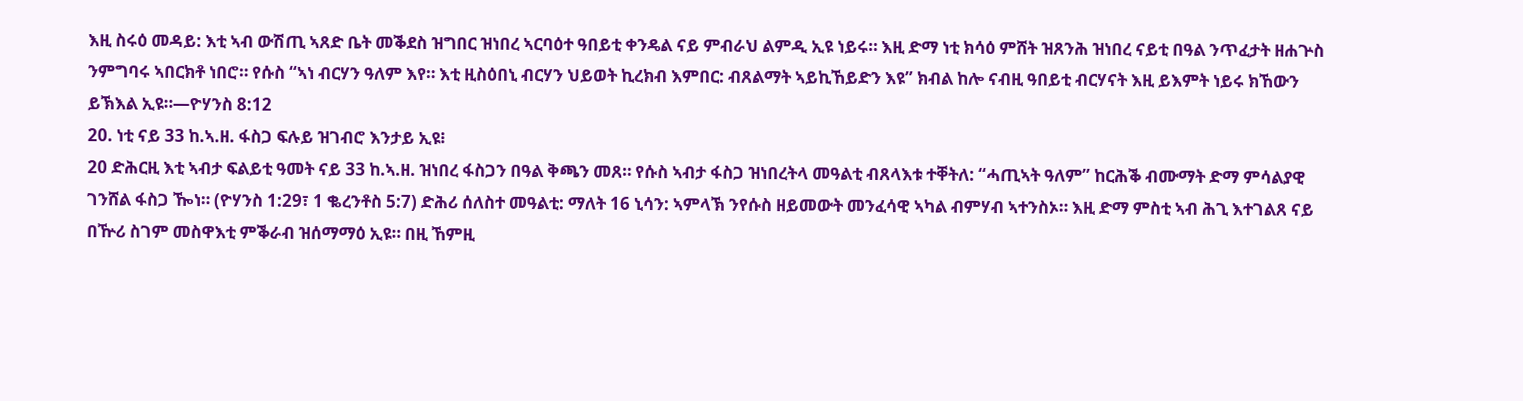እዚ ስሩዕ መዳይ: እቲ ኣብ ውሽጢ ኣጸድ ቤት መቕደስ ዝግበር ዝነበረ ኣርባዕተ ዓበይቲ ቀንዴል ናይ ምብራህ ልምዲ ኢዩ ነይሩ። እዚ ድማ ነቲ ክሳዕ ምሸት ዝጸንሕ ዝነበረ ናይቲ በዓል ንጥፈታት ዘሐጕስ ንምግባሩ ኣበርክቶ ነበሮ። የሱስ “ኣነ ብርሃን ዓለም እየ። እቲ ዚስዕበኒ ብርሃን ህይወት ኪረክብ እምበር: ብጸልማት ኣይኪኸይድን እዩ” ክብል ከሎ ናብዚ ዓበይቲ ብርሃናት እዚ ይእምት ነይሩ ክኸውን ይኽእል ኢዩ።—ዮሃንስ 8:12
20. ነቲ ናይ 33 ከ.ኣ.ዘ. ፋስጋ ፍሉይ ዝገብሮ እንታይ ኢዩ፧
20 ድሕርዚ እቲ ኣብታ ፍልይቲ ዓመት ናይ 33 ከ.ኣ.ዘ. ዝነበረ ፋስጋን በዓል ቅጫን መጸ። የሱስ ኣብታ ፋስጋ ዝነበረትላ መዓልቲ ብጸላእቱ ተቐትለ: “ሓጢኣት ዓለም” ከርሕቕ ብሙማት ድማ ምሳልያዊ ገንሸል ፋስጋ ዀነ። (ዮሃንስ 1:29፣ 1 ቈረንቶስ 5:7) ድሕሪ ሰለስተ መዓልቲ: ማለት 16 ኒሳን: ኣምላኽ ንየሱስ ዘይመውት መንፈሳዊ ኣካል ብምሃብ ኣተንስኦ። እዚ ድማ ምስቲ ኣብ ሕጊ እተገልጸ ናይ በዅሪ ስገም መስዋእቲ ምቕራብ ዝሰማማዕ ኢዩ። በዚ ኸምዚ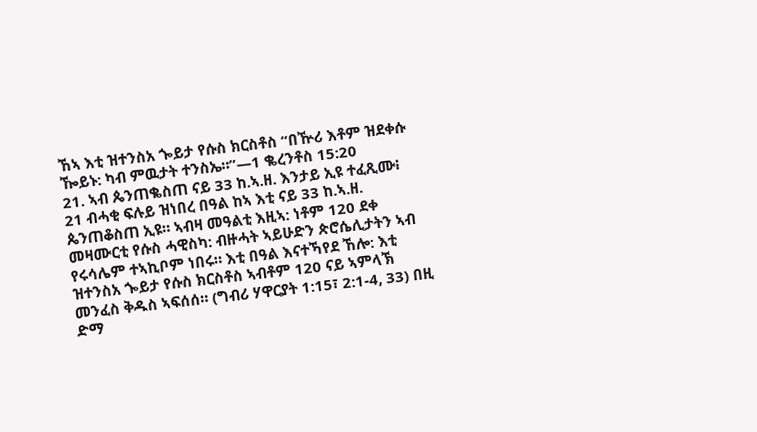ኸኣ እቲ ዝተንስአ ጐይታ የሱስ ክርስቶስ “በዅሪ እቶም ዝደቀሱ ዀይኑ: ካብ ምዉታት ተንስኤ።”—1 ቈረንቶስ 15:20
21. ኣብ ጴንጠቈስጠ ናይ 33 ከ.ኣ.ዘ. እንታይ ኢዩ ተፈጺሙ፧
21 ብሓቂ ፍሉይ ዝነበረ በዓል ከኣ እቲ ናይ 33 ከ.ኣ.ዘ. ጴንጠቆስጠ ኢዩ። ኣብዛ መዓልቲ እዚኣ: ነቶም 120 ደቀ መዛሙርቲ የሱስ ሓዊስካ: ብዙሓት ኣይሁድን ጵሮሴሊታትን ኣብ የሩሳሌም ተኣኪቦም ነበሩ። እቲ በዓል እናተኻየደ ኸሎ: እቲ ዝተንስአ ጐይታ የሱስ ክርስቶስ ኣብቶም 120 ናይ ኣምላኽ መንፈስ ቅዱስ ኣፍሰሰ። (ግብሪ ሃዋርያት 1:15፣ 2:1-4, 33) በዚ ድማ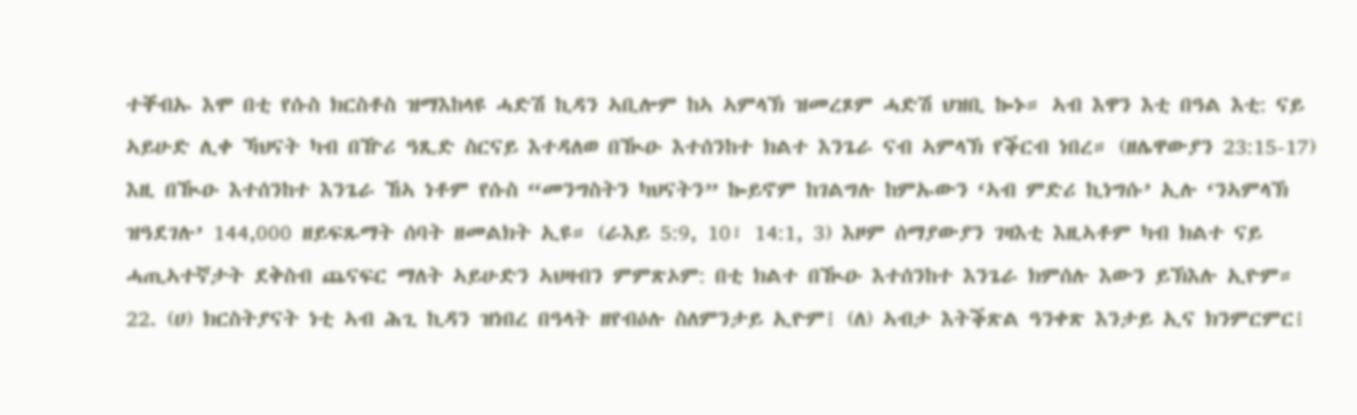ተቐብኡ እሞ በቲ የሱስ ክርስቶስ ዝማእከላዩ ሓድሽ ኪዳን ኣቢሎም ከኣ ኣምላኽ ዝመረጾም ሓድሽ ህዝቢ ኰኑ። ኣብ እዋን እቲ በዓል እቲ: ናይ ኣይሁድ ሊቀ ኻህናት ካብ በዅሪ ዓጺድ ስርናይ እተዳለወ በዂዑ እተሰንከተ ክልተ እንጌራ ናብ ኣምላኽ የቕርብ ነበረ። (ዘሌዋውያን 23:15-17) እዚ በዂዑ እተሰንከተ እንጌራ ኸኣ ነቶም የሱስ “መንግስትን ካህናትን” ኰይኖም ከገልግሉ ከምኡውን ‘ኣብ ምድሪ ኪነግሱ’ ኢሉ ‘ንኣምላኽ ዝዓደገሉ’ 144,000 ዘይፍጹማት ሰባት ዘመልክት ኢዩ። (ራእይ 5:9, 10፣ 14:1, 3) እዞም ሰማያውያን ገዛእቲ እዚኣቶም ካብ ክልተ ናይ ሓጢኣተኛታት ደቅስብ ጨናፍር ማለት ኣይሁድን ኣህዛብን ምምጽኦም: በቲ ክልተ በዂዑ እተሰንከተ እንጌራ ክምሰሉ እውን ይኽእሉ ኢዮም።
22. (ሀ) ክርስትያናት ነቲ ኣብ ሕጊ ኪዳን ዝነበረ በዓላት ዘየብዕሉ ስለምንታይ ኢዮም፧ (ለ) ኣብታ እትቕጽል ዓንቀጽ እንታይ ኢና ክንምርምር፧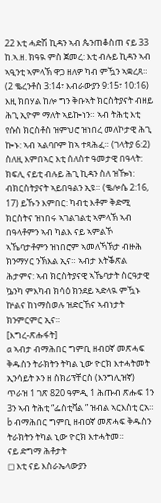22 እቲ ሓድሽ ኪዳን ኣብ ጴንጠቆስጠ ናይ 33 ከ.ኣ.ዘ. ክዓዪ ምስ ጀመረ: እቲ ብሉይ ኪዳን ኣብ ኣዒንቲ ኣምላኽ ዋጋ ዘለዎ ካብ ምዃን ኣቋረጸ። (2 ቈረንቶስ 3:14፣ እብራውያን 9:15፣ 10:16) እዚ ክበሃል ከሎ ግን ቅቡኣት ክርስትያናት ብዘይ ሕጊ ኢዮም ማለት ኣይኰነን። ኣብ ትሕቲ እቲ የሱስ ክርስቶስ ዝምህሮ ዝነበረ መለኮታዊ ሕጊ ኰኑ: ኣብ ኣልባቦም ከኣ ተጻሕፈ። (ገላትያ 6:2) ስለዚ እምበኣር እቲ ሰለስተ ዓመታዊ በዓላት: ክፍሊ ናይቲ ብሉይ ሕጊ ኪዳን ስለ ዝዀነ: ብክርስትያናት ኣይበዓልን ኢዩ። (ቈሎሴ 2:16, 17) ይኹን እምበር: ካብቲ እቶም ቅድሚ ክርስትና ዝነበሩ ኣገልገልቲ ኣምላኽ ኣብ በዓላቶምን ኣብ ካልእ ናይ ኣምልኾ ኣኼባታቶምን ዝነበሮም ኣመለኻኽታ ብዙሕ ክንማሃር ንኽእል ኢና። ኣብታ እትቕጽል ሕታምና: ኣብ ክርስትያናዊ ኣኼባታት ስርዓታዊ ኴንካ ምእካብ ክሳዕ ክንደይ ኣድላዪ ምዃኑ ኵልና ከነማስወሉ ዝድርኸና ኣብነታት ክንምርምር ኢና።
[እግረ-ጽሑፋት]
a ኣብታ ብማሕበር ግምቢ ዘብዐኛ መጽሓፍ ቅዱስን ትራክትን ትካል ኒው ዮርክ እተሓትመት ኢንሳይት ኦን ዘ ስክሪፕቸርስ (እንግሊዝኛ) ጥራዝ 1 ገጽ 820 ዓምዲ 1 ሕጡብ ጽሑፍ 1ን 3ን ኣብ ትሕቲ “ፌስቲቫል ” ዝብል ኣርእስቲ ርአ።
b ብማሕበር ግምቢ ዘብዐኛ መጽሓፍ ቅዱስን ትራክትን ትካል ኒው ዮርክ እተሓትመ።
ናይ ድግማ ሕቶታት
◻ እቲ ናይ እስራኤላውያን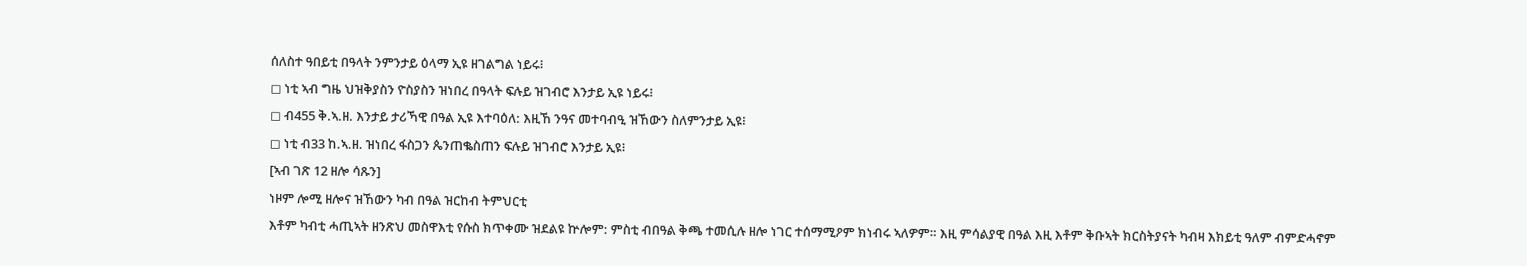ሰለስተ ዓበይቲ በዓላት ንምንታይ ዕላማ ኢዩ ዘገልግል ነይሩ፧
◻ ነቲ ኣብ ግዜ ህዝቅያስን ዮስያስን ዝነበረ በዓላት ፍሉይ ዝገብሮ እንታይ ኢዩ ነይሩ፧
◻ ብ455 ቅ.ኣ.ዘ. እንታይ ታሪኻዊ በዓል ኢዩ እተባዕለ: እዚኸ ንዓና መተባብዒ ዝኸውን ስለምንታይ ኢዩ፧
◻ ነቲ ብ33 ከ.ኣ.ዘ. ዝነበረ ፋስጋን ጴንጠቈስጠን ፍሉይ ዝገብሮ እንታይ ኢዩ፧
[ኣብ ገጽ 12 ዘሎ ሳጹን]
ነዞም ሎሚ ዘሎና ዝኸውን ካብ በዓል ዝርከብ ትምህርቲ
እቶም ካብቲ ሓጢኣት ዘንጽህ መስዋእቲ የሱስ ክጥቀሙ ዝደልዩ ኵሎም: ምስቲ ብበዓል ቅጫ ተመሲሉ ዘሎ ነገር ተሰማሚዖም ክነብሩ ኣለዎም። እዚ ምሳልያዊ በዓል እዚ እቶም ቅቡኣት ክርስትያናት ካብዛ እክይቲ ዓለም ብምድሓኖም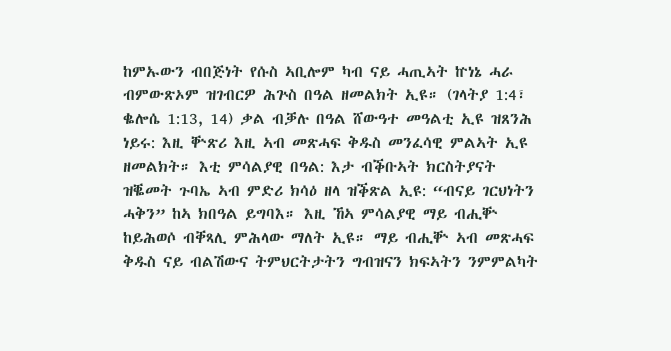ከምኡውን ብበጅነት የሱስ ኣቢሎም ካብ ናይ ሓጢኣት ኵነኔ ሓራ ብምውጽኦም ዝገብርዎ ሕጕስ በዓል ዘመልክት ኢዩ። (ገላትያ 1:4፣ ቈሎሴ 1:13, 14) ቃል ብቓሉ በዓል ሸውዓተ መዓልቲ ኢዩ ዝጸንሕ ነይሩ: እዚ ቝጽሪ እዚ ኣብ መጽሓፍ ቅዱስ መንፈሳዊ ምልኣት ኢዩ ዘመልክት። እቲ ምሳልያዊ በዓል: እታ ብቕቡኣት ክርስትያናት ዝቘመት ጉባኤ ኣብ ምድሪ ክሳዕ ዘላ ዝቕጽል ኢዩ: “ብናይ ገርህነትን ሓቅን” ከኣ ክበዓል ይግባእ። እዚ ኸኣ ምሳልያዊ ማይ ብሒቝ ከይሕወሶ ብቐጻሊ ምሕላው ማለት ኢዩ። ማይ ብሒቝ ኣብ መጽሓፍ ቅዱስ ናይ ብልሽውና ትምህርትታትን ግብዝናን ክፍኣትን ንምምልካት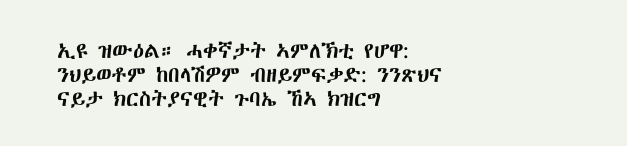ኢዩ ዝውዕል። ሓቀኛታት ኣምለኽቲ የሆዋ: ንህይወቶም ከበላሽዎም ብዘይምፍቃድ: ንንጽህና ናይታ ክርስትያናዊት ጉባኤ ኸኣ ክዝርግ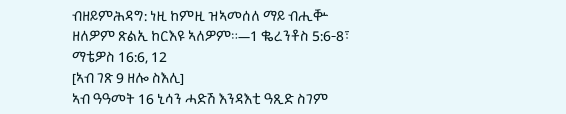ብዘይምሕዳግ: ነዚ ከምዚ ዝኣመሰለ ማይ ብሒቝ ዘለዎም ጽልኢ ከርእዩ ኣለዎም።—1 ቈረንቶስ 5:6-8፣ ማቴዎስ 16:6, 12
[ኣብ ገጽ 9 ዘሎ ስእሊ]
ኣብ ዓዓመት 16 ኒሳን ሓድሽ እንዳእቲ ዓጺድ ስገም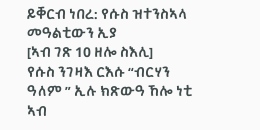ይቐርብ ነበረ: የሱስ ዝተንስኣላ መዓልቲውን ኢያ
[ኣብ ገጽ 10 ዘሎ ስእሊ]
የሱስ ንገዛእ ርእሱ “ብርሃን ዓለም ” ኢሉ ክጽውዓ ኸሎ ነቲ ኣብ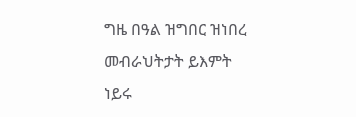ግዜ በዓል ዝግበር ዝነበረ መብራህትታት ይእምት ነይሩ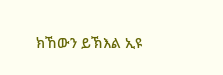ክኸውን ይኽእል ኢዩ